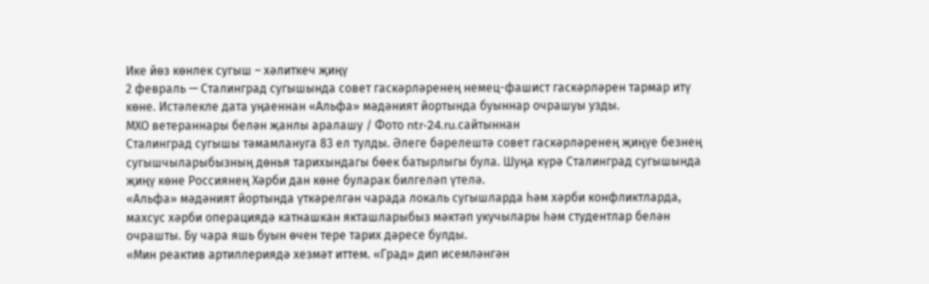Ике йөз көнлек сугыш – хәлиткеч җиңү
2 февраль — Сталинград сугышында совет гаскәрләренең немец-фашист гаскәрләрен тармар итү көне. Истәлекле дата уңаеннан «Альфа» мәдәният йортында буыннар очрашуы узды.
МХО ветераннары белән җанлы аралашу / Фото ntr-24.ru.сайтыннан
Сталинград сугышы тәмамлануга 83 ел тулды. Әлеге бәрелештә совет гаскәрләренең җиңүе безнең сугышчыларыбызның дөнья тарихындагы бөек батырлыгы була. Шуңа күрә Сталинград сугышында җиңү көне Россиянең Хәрби дан көне буларак билгеләп үтелә.
«Альфа» мәдәният йортында үткәрелгән чарада локаль сугышларда һәм хәрби конфликтларда, махсус хәрби операциядә катнашкан якташларыбыз мәктәп укучылары һәм студентлар белән очрашты. Бу чара яшь буын өчен тере тарих дәресе булды.
«Мин реактив артиллериядә хезмәт иттем. «Град» дип исемләнгән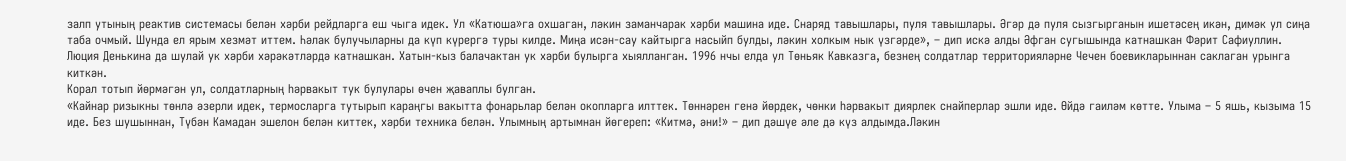залп утының реактив системасы белән хәрби рейдларга еш чыга идек. Ул «Катюша»га охшаган, ләкин заманчарак хәрби машина иде. Снаряд тавышлары, пуля тавышлары. Әгәр дә пуля сызгырганын ишетәсең икән, димәк ул сиңа таба очмый. Шунда ел ярым хезмәт иттем. Һәлак булучыларны да күп күрергә туры килде. Миңа исән-сау кайтырга насыйп булды, ләкин холкым нык үзгәрде», – дип искә алды Әфган сугышында катнашкан Фәрит Сафиуллин.
Люция Денькина да шулай ук хәрби хәрәкәтләрдә катнашкан. Хатын-кыз балачактан ук хәрби булырга хыялланган. 1996 нчы елда ул Төньяк Кавказга, безнең солдатлар территорияләрне Чечен боевикларыннан саклаган урынга киткән.
Корал тотып йөрмәгән ул, солдатларның һәрвакыт тук булулары өчен җаваплы булган.
«Кайнар ризыкны төнлә әзерли идек, термосларга тутырып караңгы вакытта фонарьлар белән окопларга илттек. Төннәрен генә йөрдек, чөнки һәрвакыт диярлек снайперлар эшли иде. Өйдә гаиләм көтте. Улыма – 5 яшь, кызыма 15 иде. Без шушыннан, Түбән Камадан эшелон белән киттек, хәрби техника белән. Улымның артымнан йөгереп: «Китмә, әни!» – дип дәшүе әле дә күз алдымда.Ләкин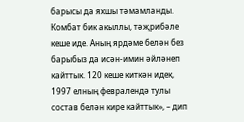барысы да яхшы тәмамланды. Комбат бик акыллы, тәҗрибәле кеше иде. Аның ярдәме белән без барыбыз да исән-имин әйләнеп кайттык. 120 кеше киткән идек, 1997 елның февралендә тулы состав белән кире кайттык», – дип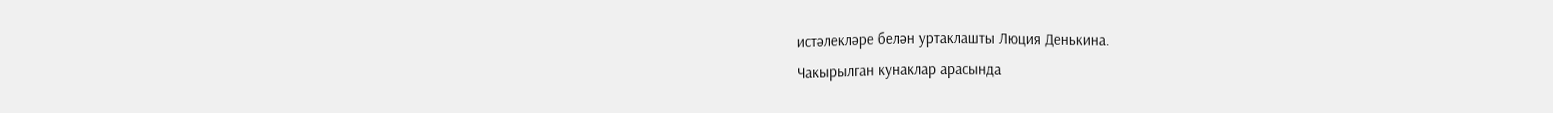истәлекләре белән уртаклашты Люция Денькина.
Чакырылган кунаклар арасында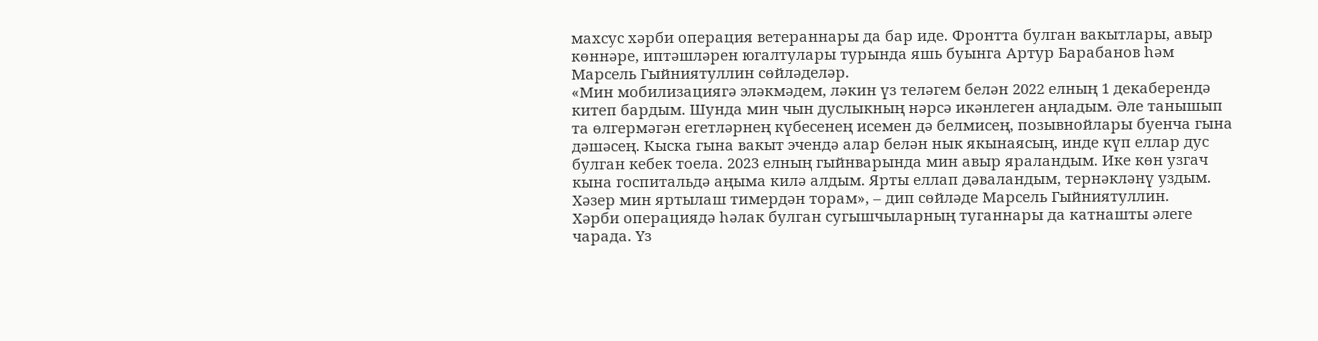махсус хәрби операция ветераннары да бар иде. Фронтта булган вакытлары, авыр көннәре, иптәшләрен югалтулары турында яшь буынга Артур Барабанов һәм Марсель Гыйниятуллин сөйләделәр.
«Мин мобилизациягә эләкмәдем, ләкин үз теләгем белән 2022 елның 1 декаберендә китеп бардым. Шунда мин чын дуслыкның нәрсә икәнлеген аңладым. Әле танышып та өлгермәгән егетләрнең күбесенең исемен дә белмисең, позывнойлары буенча гына дәшәсең. Кыска гына вакыт эчендә алар белән нык якынаясың, инде күп еллар дус булган кебек тоела. 2023 елның гыйнварында мин авыр яраландым. Ике көн узгач кына госпитальдә аңыма килә алдым. Ярты еллап дәваландым, тернәкләнү уздым. Хәзер мин яртылаш тимердән торам», – дип сөйләде Марсель Гыйниятуллин.
Хәрби операциядә һәлак булган сугышчыларның туганнары да катнашты әлеге чарада. Үз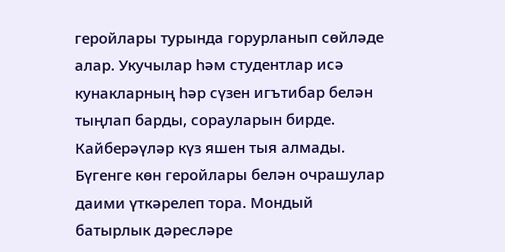геройлары турында горурланып сөйләде алар. Укучылар һәм студентлар исә кунакларның һәр сүзен игътибар белән тыңлап барды, сорауларын бирде. Кайберәүләр күз яшен тыя алмады.
Бүгенге көн геройлары белән очрашулар даими үткәрелеп тора. Мондый батырлык дәресләре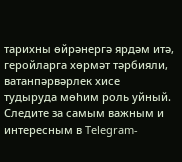тарихны өйрәнергә ярдәм итә, геройларга хөрмәт тәрбияли, ватанпәрвәрлек хисе тудыруда мөһим роль уйный.
Следите за самым важным и интересным в Telegram-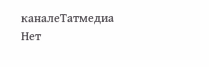каналеТатмедиа
Нет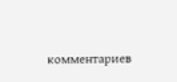комментариев